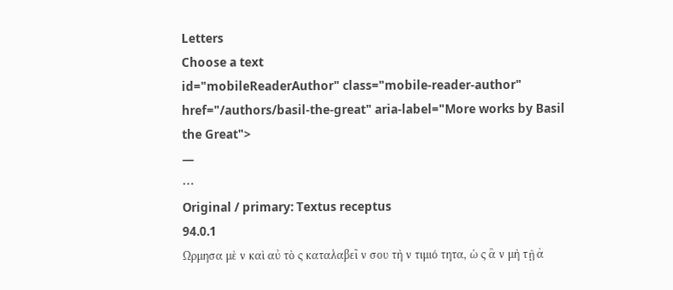Letters
Choose a text
id="mobileReaderAuthor" class="mobile-reader-author" href="/authors/basil-the-great" aria-label="More works by Basil the Great">
—
⋯
Original / primary: Textus receptus
94.0.1
Ωρμησα μὲ ν καὶ αὐ τὸ ς καταλαβεῖ ν σου τὴ ν τιμιό τητα, ὡ ς ἂ ν μὴ τῇ ἀ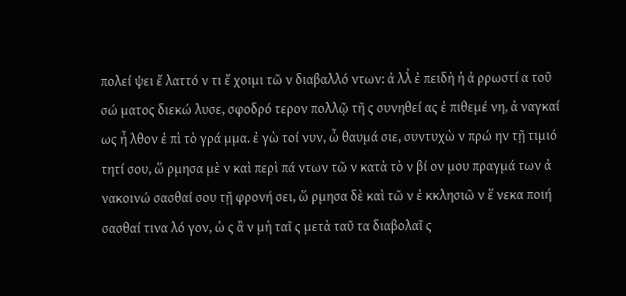πολεί ψει ἔ λαττό ν τι ἔ χοιμι τῶ ν διαβαλλό ντων: ἀ λλ̓ ἐ πειδὴ ἡ ἀ ρρωστί α τοῦ σώ ματος διεκώ λυσε, σφοδρό τερον πολλῷ τῆ ς συνηθεί ας ἐ πιθεμέ νη, ἀ ναγκαί ως ἦ λθον ἐ πὶ τὸ γρά μμα. ἐ γὼ τοί νυν, ὦ θαυμά σιε, συντυχὼ ν πρώ ην τῇ τιμιό τητί σου, ὥ ρμησα μὲ ν καὶ περὶ πά ντων τῶ ν κατὰ τὸ ν βί ον μου πραγμά των ἀ νακοινώ σασθαί σου τῇ φρονή σει, ὥ ρμησα δὲ καὶ τῶ ν ἐ κκλησιῶ ν ἕ νεκα ποιή σασθαί τινα λό γον, ὡ ς ἂ ν μὴ ταῖ ς μετὰ ταῦ τα διαβολαῖ ς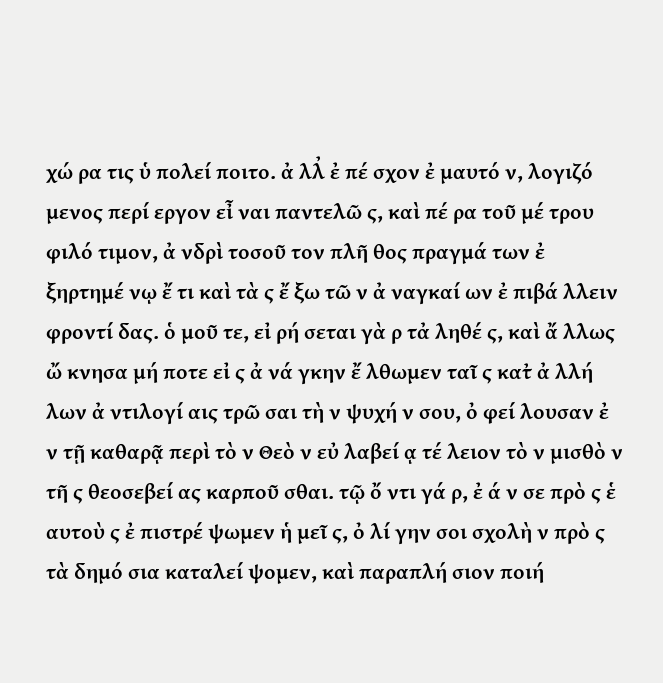χώ ρα τις ὑ πολεί ποιτο. ἀ λλ̓ ἐ πέ σχον ἐ μαυτό ν, λογιζό μενος περί εργον εἶ ναι παντελῶ ς, καὶ πέ ρα τοῦ μέ τρου φιλό τιμον, ἀ νδρὶ τοσοῦ τον πλῆ θος πραγμά των ἐ ξηρτημέ νῳ ἔ τι καὶ τὰ ς ἔ ξω τῶ ν ἀ ναγκαί ων ἐ πιβά λλειν φροντί δας. ὁ μοῦ τε, εἰ ρή σεται γὰ ρ τἀ ληθέ ς, καὶ ἄ λλως ὤ κνησα μή ποτε εἰ ς ἀ νά γκην ἔ λθωμεν ταῖ ς κατ̓ ἀ λλή λων ἀ ντιλογί αις τρῶ σαι τὴ ν ψυχή ν σου, ὀ φεί λουσαν ἐ ν τῇ καθαρᾷ περὶ τὸ ν Θεὸ ν εὐ λαβεί ᾳ τέ λειον τὸ ν μισθὸ ν τῆ ς θεοσεβεί ας καρποῦ σθαι. τῷ ὄ ντι γά ρ, ἐ ά ν σε πρὸ ς ἑ αυτοὺ ς ἐ πιστρέ ψωμεν ἡ μεῖ ς, ὀ λί γην σοι σχολὴ ν πρὸ ς τὰ δημό σια καταλεί ψομεν, καὶ παραπλή σιον ποιή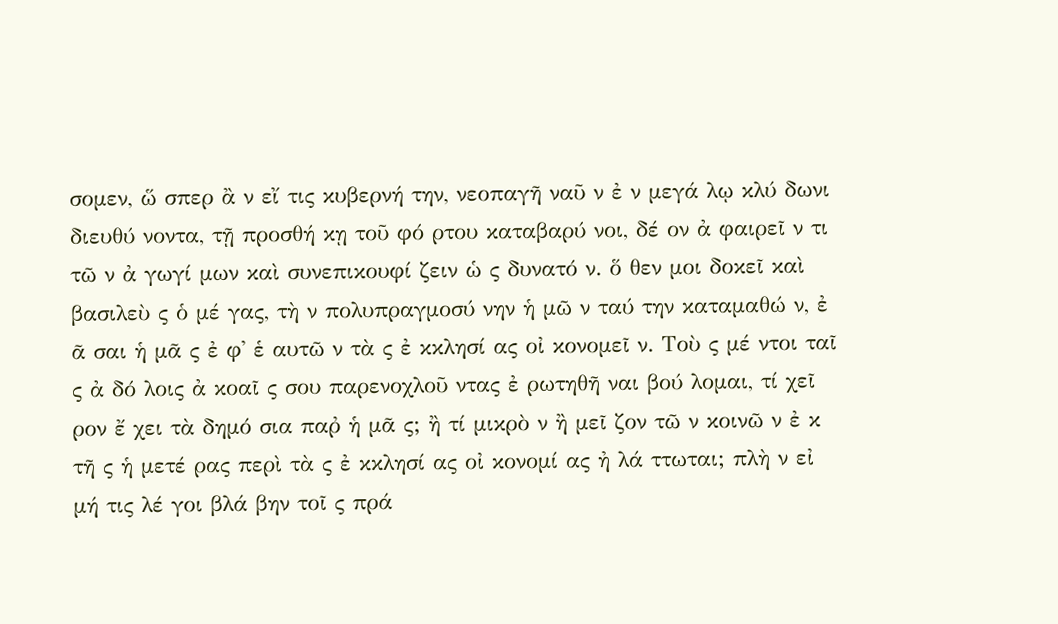σομεν, ὥ σπερ ἂ ν εἴ τις κυβερνή την, νεοπαγῆ ναῦ ν ἐ ν μεγά λῳ κλύ δωνι διευθύ νοντα, τῇ προσθή κῃ τοῦ φό ρτου καταβαρύ νοι, δέ ον ἀ φαιρεῖ ν τι τῶ ν ἀ γωγί μων καὶ συνεπικουφί ζειν ὡ ς δυνατό ν. ὅ θεν μοι δοκεῖ καὶ βασιλεὺ ς ὁ μέ γας, τὴ ν πολυπραγμοσύ νην ἡ μῶ ν ταύ την καταμαθώ ν, ἐ ᾶ σαι ἡ μᾶ ς ἐ φ̓ ἑ αυτῶ ν τὰ ς ἐ κκλησί ας οἰ κονομεῖ ν. Τοὺ ς μέ ντοι ταῖ ς ἀ δό λοις ἀ κοαῖ ς σου παρενοχλοῦ ντας ἐ ρωτηθῆ ναι βού λομαι, τί χεῖ ρον ἔ χει τὰ δημό σια παῤ ἡ μᾶ ς; ἢ τί μικρὸ ν ἢ μεῖ ζον τῶ ν κοινῶ ν ἐ κ τῆ ς ἡ μετέ ρας περὶ τὰ ς ἐ κκλησί ας οἰ κονομί ας ἠ λά ττωται; πλὴ ν εἰ μή τις λέ γοι βλά βην τοῖ ς πρά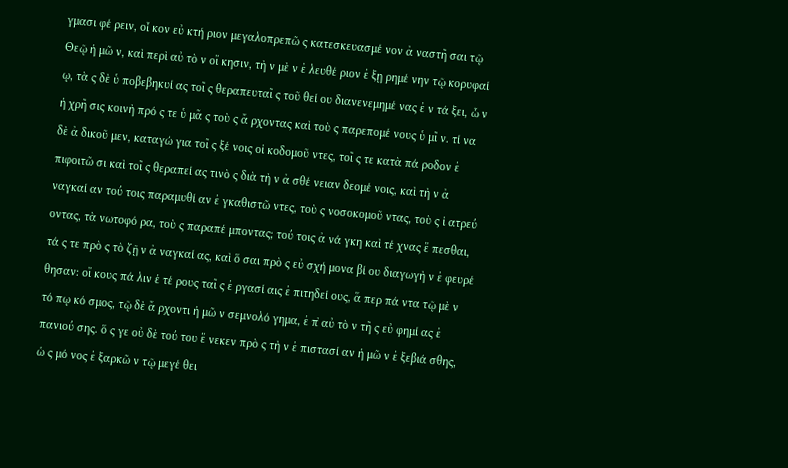γμασι φέ ρειν, οἶ κον εὐ κτή ριον μεγαλοπρεπῶ ς κατεσκευασμέ νον ἀ ναστῆ σαι τῷ Θεῷ ἡ μῶ ν, καὶ περὶ αὐ τὸ ν οἴ κησιν, τὴ ν μὲ ν ἐ λευθέ ριον ἐ ξῃ ρημέ νην τῷ κορυφαί ῳ, τὰ ς δὲ ὑ ποβεβηκυί ας τοῖ ς θεραπευταῖ ς τοῦ θεί ου διανενεμημέ νας ἐ ν τά ξει, ὧ ν ἡ χρῆ σις κοινὴ πρό ς τε ὑ μᾶ ς τοὺ ς ἄ ρχοντας καὶ τοὺ ς παρεπομέ νους ὑ μῖ ν. τί να δὲ ἀ δικοῦ μεν, καταγώ για τοῖ ς ξέ νοις οἰ κοδομοῦ ντες, τοῖ ς τε κατὰ πά ροδον ἐ πιφοιτῶ σι καὶ τοῖ ς θεραπεί ας τινὸ ς διὰ τὴ ν ἀ σθέ νειαν δεομέ νοις, καὶ τὴ ν ἀ ναγκαί αν τού τοις παραμυθί αν ἐ γκαθιστῶ ντες, τοὺ ς νοσοκομοῦ ντας, τοὺ ς ἰ ατρεύ οντας, τὰ νωτοφό ρα, τοὺ ς παραπέ μποντας; τού τοις ἀ νά γκη καὶ τέ χνας ἕ πεσθαι, τά ς τε πρὸ ς τὸ ζῇ ν ἀ ναγκαί ας, καὶ ὅ σαι πρὸ ς εὐ σχή μονα βί ου διαγωγὴ ν ἐ φευρέ θησαν: οἴ κους πά λιν ἑ τέ ρους ταῖ ς ἐ ργασί αις ἐ πιτηδεί ους, ἅ περ πά ντα τῷ μὲ ν τό πῳ κό σμος, τῷ δὲ ἄ ρχοντι ἡ μῶ ν σεμνολό γημα, ἐ π̓ αὐ τὸ ν τῆ ς εὐ φημί ας ἐ πανιού σης. ὅ ς γε οὐ δὲ τού του ἕ νεκεν πρὸ ς τὴ ν ἐ πιστασί αν ἡ μῶ ν ἐ ξεβιά σθης, ὡ ς μό νος ἐ ξαρκῶ ν τῷ μεγέ θει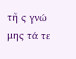τῆ ς γνώ μης τά τε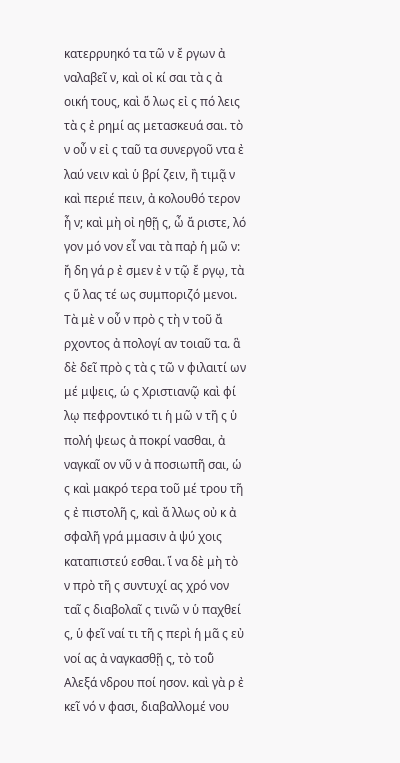κατερρυηκό τα τῶ ν ἔ ργων ἀ ναλαβεῖ ν, καὶ οἰ κί σαι τὰ ς ἀ οική τους, καὶ ὅ λως εἰ ς πό λεις τὰ ς ἐ ρημί ας μετασκευά σαι. τὸ ν οὖ ν εἰ ς ταῦ τα συνεργοῦ ντα ἐ λαύ νειν καὶ ὑ βρί ζειν, ἢ τιμᾷ ν καὶ περιέ πειν, ἀ κολουθό τερον ἦ ν; καὶ μὴ οἰ ηθῇ ς, ὦ ἄ ριστε, λό γον μό νον εἶ ναι τὰ παῤ ἡ μῶ ν: ἤ δη γά ρ ἐ σμεν ἐ ν τῷ ἔ ργῳ, τὰ ς ὕ λας τέ ως συμποριζό μενοι. Τὰ μὲ ν οὖ ν πρὸ ς τὴ ν τοῦ ἄ ρχοντος ἀ πολογί αν τοιαῦ τα. ἃ δὲ δεῖ πρὸ ς τὰ ς τῶ ν φιλαιτί ων μέ μψεις, ὡ ς Χριστιανῷ καὶ φί λῳ πεφροντικό τι ἡ μῶ ν τῆ ς ὑ πολή ψεως ἀ ποκρί νασθαι, ἀ ναγκαῖ ον νῦ ν ἀ ποσιωπῆ σαι, ὡ ς καὶ μακρό τερα τοῦ μέ τρου τῆ ς ἐ πιστολῆ ς, καὶ ἄ λλως οὐ κ ἀ σφαλῆ γρά μμασιν ἀ ψύ χοις καταπιστεύ εσθαι. ἵ να δὲ μὴ τὸ ν πρὸ τῆ ς συντυχί ας χρό νον ταῖ ς διαβολαῖ ς τινῶ ν ὑ παχθεί ς, ὑ φεῖ ναί τι τῆ ς περὶ ἡ μᾶ ς εὐ νοί ας ἀ ναγκασθῇ ς, τὸ τοῦ̓ Αλεξά νδρου ποί ησον. καὶ γὰ ρ ἐ κεῖ νό ν φασι, διαβαλλομέ νου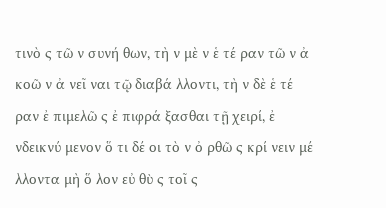τινὸ ς τῶ ν συνή θων, τὴ ν μὲ ν ἑ τέ ραν τῶ ν ἀ κοῶ ν ἀ νεῖ ναι τῷ διαβά λλοντι, τὴ ν δὲ ἑ τέ ραν ἐ πιμελῶ ς ἐ πιφρά ξασθαι τῇ χειρί, ἐ νδεικνύ μενον ὅ τι δέ οι τὸ ν ὀ ρθῶ ς κρί νειν μέ λλοντα μὴ ὅ λον εὐ θὺ ς τοῖ ς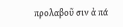προλαβοῦ σιν ἀ πά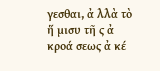γεσθαι, ἀ λλὰ τὸ ἥ μισυ τῆ ς ἀ κροά σεως ἀ κέ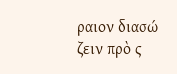ραιον διασώ ζειν πρὸ ς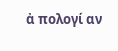ἀ πολογί αν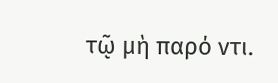τῷ μὴ παρό ντι.